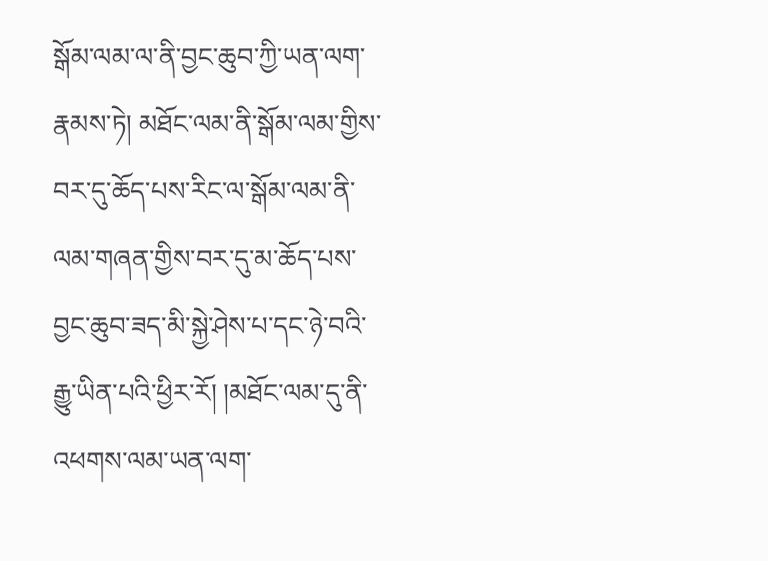སྒོམ་ལམ་ལ་ནི་བྱང་ཆུབ་ཀྱི་ཡན་ལག་རྣམས་ཏེ། མཐོང་ལམ་ནི་སྒོམ་ལམ་གྱིས་བར་དུ་ཆོད་པས་རིང་ལ་སྒོམ་ལམ་ནི་ལམ་གཞན་གྱིས་བར་དུ་མ་ཆོད་པས་བྱང་ཆུབ་ཟད་མི་སྐྱེ་ཤེས་པ་དང་ཉེ་བའི་རྒྱུ་ཡིན་པའི་ཕྱིར་རོ། །མཐོང་ལམ་དུ་ནི་འཕགས་ལམ་ཡན་ལག་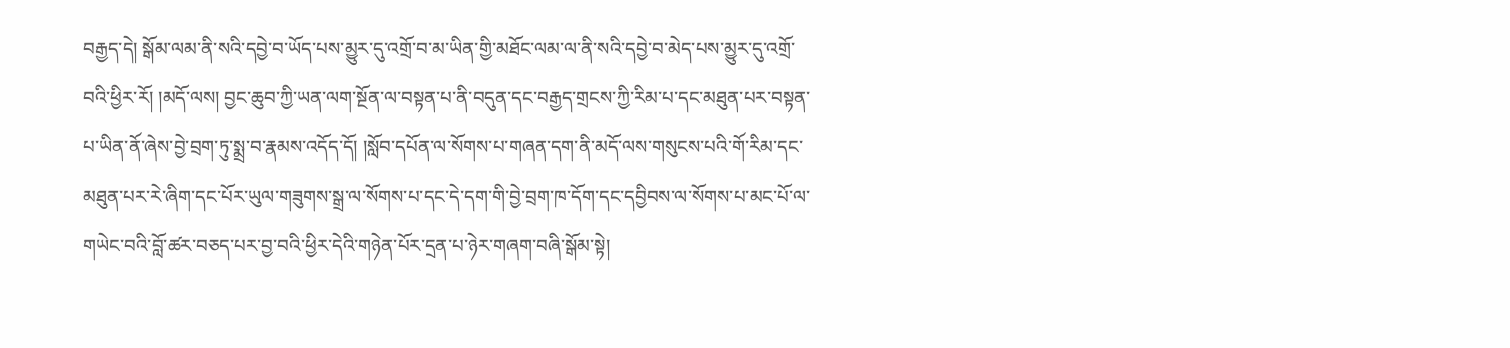བརྒྱད་དེ། སྒོམ་ལམ་ནི་སའི་དབྱེ་བ་ཡོད་པས་མྱུར་དུ་འགྲོ་བ་མ་ཡིན་གྱི་མཐོང་ལམ་ལ་ནི་སའི་དབྱེ་བ་མེད་པས་མྱུར་དུ་འགྲོ་བའི་ཕྱིར་རོ། །མདོ་ལས། བྱང་ཆུབ་ཀྱི་ཡན་ལག་སྔོན་ལ་བསྟན་པ་ནི་བདུན་དང་བརྒྱད་གྲངས་ཀྱི་རིམ་པ་དང་མཐུན་པར་བསྟན་པ་ཡིན་ནོ་ཞེས་བྱེ་བྲག་ཏུ་སྨྲ་བ་རྣམས་འདོད་དོ། །སློབ་དཔོན་ལ་སོགས་པ་གཞན་དག་ནི་མདོ་ལས་གསུངས་པའི་གོ་རིམ་དང་མཐུན་པར་རེ་ཞིག་དང་པོར་ཡུལ་གཟུགས་སྒྲ་ལ་སོགས་པ་དང་དེ་དག་གི་བྱེ་བྲག་ཁ་དོག་དང་དབྱིབས་ལ་སོགས་པ་མང་པོ་ལ་གཡེང་བའི་བློ་ཚར་བཅད་པར་བྱ་བའི་ཕྱིར་དེའི་གཉེན་པོར་དྲན་པ་ཉེར་གཞག་བཞི་སྒོམ་སྟེ།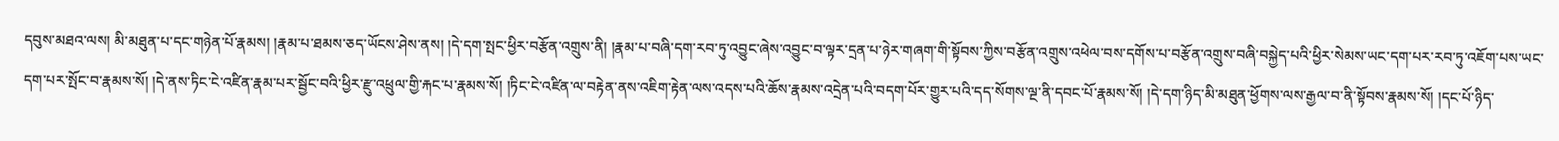དབུས་མཐའ་ལས། མི་མཐུན་པ་དང་གཉེན་པོ་རྣམས། །རྣམ་པ་ཐམས་ཅད་ཡོངས་ཤེས་ནས། །དེ་དག་སྤང་ཕྱིར་བརྩོན་འགྲུས་ནི། །རྣམ་པ་བཞི་དག་རབ་ཏུ་འབྱུང་ཞེས་འབྱུང་བ་ལྟར་དྲན་པ་ཉེར་གཞག་གི་སྟོབས་ཀྱིས་བརྩོན་འགྲུས་འཕེལ་བས་དགོས་པ་བརྩོན་འགྲུས་བཞི་བསྐྱེད་པའི་ཕྱིར་སེམས་ཡང་དག་པར་རབ་ཏུ་འཇོག་པས་ཡང་དག་པར་སྤོང་བ་རྣམས་སོ། །དེ་ནས་ཏིང་ངེ་འཛིན་རྣམ་པར་སྦྱོང་བའི་ཕྱིར་རྫུ་འཕྲུལ་གྱི་རྐང་པ་རྣམས་སོ། །ཏིང་ངེ་འཛིན་ལ་བརྟེན་ནས་འཇིག་རྟེན་ལས་འདས་པའི་ཆོས་རྣམས་འདྲེན་པའི་བདག་པོར་གྱུར་པའི་དད་སོགས་ལྔ་ནི་དབང་པོ་རྣམས་སོ། །དེ་དག་ཉིད་མི་མཐུན་ཕྱོགས་ལས་རྒྱལ་བ་ནི་སྟོབས་རྣམས་སོ། །དང་པོ་ཉིད་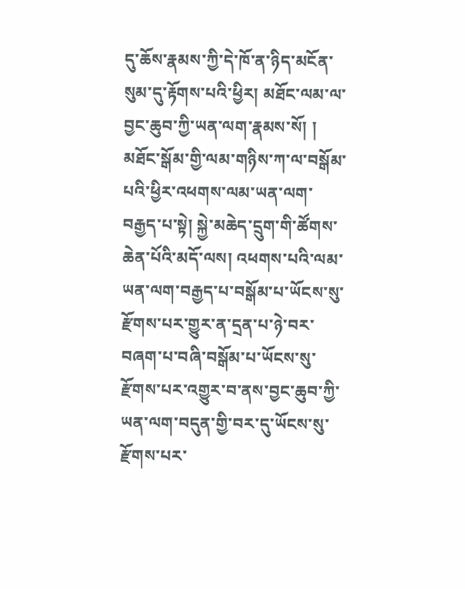དུ་ཆོས་རྣམས་ཀྱི་དེ་ཁོ་ན་ཉིད་མངོན་སུམ་དུ་རྟོགས་པའི་ཕྱིར། མཐོང་ལམ་ལ་བྱང་ཆུབ་ཀྱི་ཡན་ལག་རྣམས་སོ། །
མཐོང་སྒོམ་གྱི་ལམ་གཉིས་ཀ་ལ་བསྒོམ་པའི་ཕྱིར་འཕགས་ལམ་ཡན་ལག་བརྒྱད་པ་སྟེ། སྐྱེ་མཆེད་དྲུག་གི་ཚོགས་ཆེན་པོའི་མདོ་ལས། འཕགས་པའི་ལམ་ཡན་ལག་བརྒྱད་པ་བསྒོམ་པ་ཡོངས་སུ་རྫོགས་པར་གྱུར་ན་དྲན་པ་ཉེ་བར་བཞག་པ་བཞི་བསྒོམ་པ་ཡོངས་སུ་རྫོགས་པར་འགྱུར་བ་ནས་བྱང་ཆུབ་ཀྱི་ཡན་ལག་བདུན་གྱི་བར་དུ་ཡོངས་སུ་རྫོགས་པར་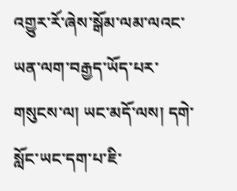འགྱུར་རོ་ཞེས་སྒོམ་ལམ་ལའང་ཡན་ལག་བརྒྱད་ཡོད་པར་གསུངས་ལ། ཡང་མདོ་ལས། དགེ་སློང་ཡང་དག་པ་ཇི་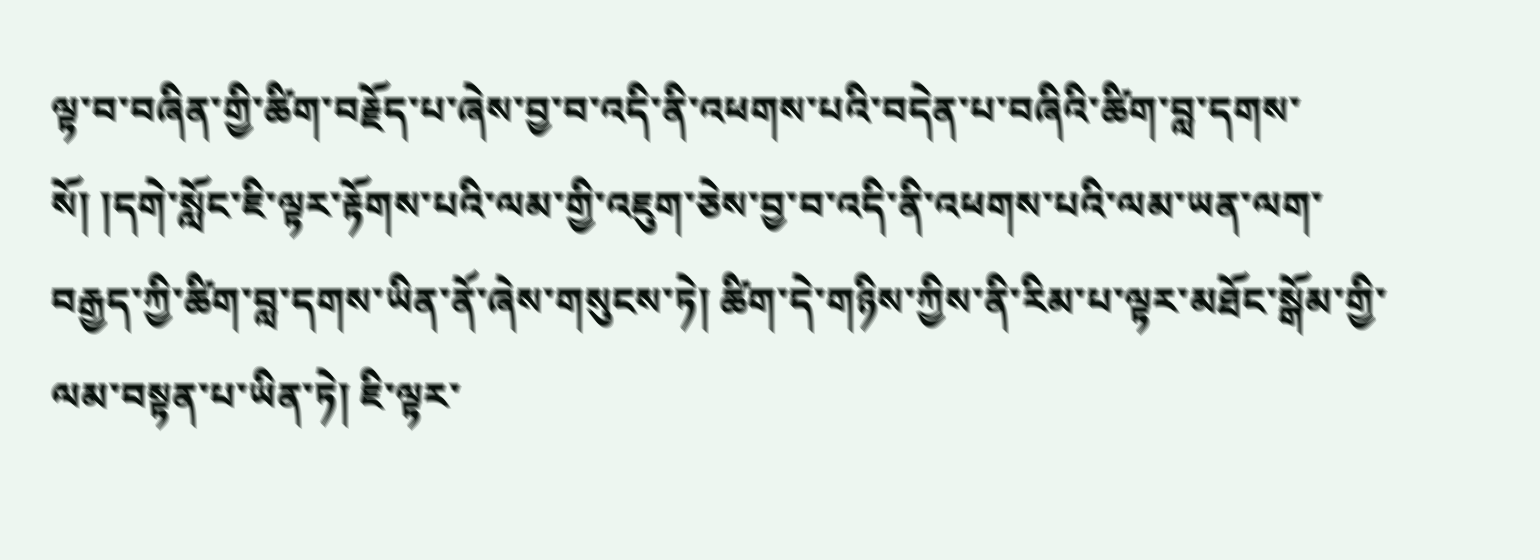ལྟ་བ་བཞིན་གྱི་ཚིག་བརྗོད་པ་ཞེས་བྱ་བ་འདི་ནི་འཕགས་པའི་བདེན་པ་བཞིའི་ཚིག་བླ་དགས་སོ། །དགེ་སློང་ཇི་ལྟར་རྟོགས་པའི་ལམ་གྱི་འཇུག་ཅེས་བྱ་བ་འདི་ནི་འཕགས་པའི་ལམ་ཡན་ལག་བརྒྱད་ཀྱི་ཚིག་བླ་དགས་ཡིན་ནོ་ཞེས་གསུངས་ཏེ། ཚིག་དེ་གཉིས་ཀྱིས་ནི་རིམ་པ་ལྟར་མཐོང་སྒོམ་གྱི་ལམ་བསྟན་པ་ཡིན་ཏེ། ཇི་ལྟར་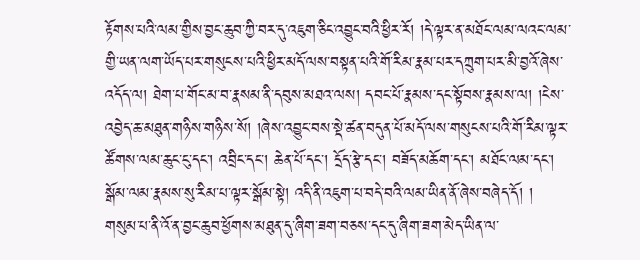རྟོགས་པའི་ལམ་གྱིས་བྱང་ཆུབ་ཀྱི་བར་དུ་འཇུག་ཅིང་འབྱུང་བའི་ཕྱིར་རོ། །དེ་ལྟར་ན་མཐོང་ལམ་ལའང་ལམ་གྱི་ཡན་ལག་ཡོད་པར་གསུངས་པའི་ཕྱིར་མདོ་ལས་བསྟན་པའི་གོ་རིམ་རྣམ་པར་དཀྲུག་པར་མི་བྱའོ་ཞེས་འདོད་ལ། ཐེག་པ་གོང་མ་བ་རྣསམ་ནི་དབུས་མཐའ་ལས། དབང་པོ་རྣམས་དང་སྟོབས་རྣམས་ལ། །ངེས་འབྱེད་ཆ་མཐུན་གཉིས་གཉིས་སོ། །ཞེས་འབྱུང་བས་སྡེ་ཚན་བདུན་པོ་མདོ་ལས་གསུངས་པའི་གོ་རིམ་ལྟར་ཚོགས་ལམ་ཆུང་ངུ་དང་། འབྲིང་དང་། ཆེན་པོ་དང་། དྲོད་རྩེ་དང་། བཟོད་མཆོག་དང་། མཐོང་ལམ་དང་། སྒོམ་ལམ་རྣམས་སུ་རིམ་པ་ལྟར་སྒོམ་སྟེ། འདི་ནི་འཇུག་པ་བདེ་བའི་ལམ་ཡིན་ནོ་ཞེས་བཞེད་དོ། །
གསུམ་པ་ནི་འོ་ན་བྱང་ཆུབ་ཕྱོགས་མཐུན་དུ་ཞིག་ཟག་བཅས་དང་དུ་ཞིག་ཟག་མེད་ཡིན་ལ་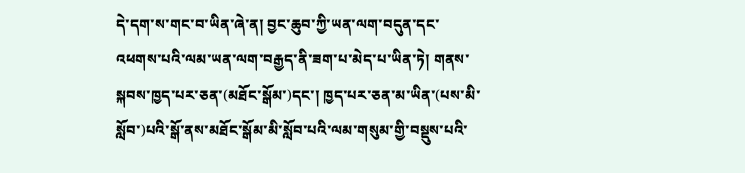དེ་དག་ས་གང་བ་ཡིན་ཞེ་ན། བྱང་ཆུབ་ཀྱི་ཡན་ལག་བདུན་དང་འཕགས་པའི་ལམ་ཡན་ལག་བརྒྱད་ནི་ཟག་པ་མེད་པ་ཡིན་ཏེ། གནས་སྐབས་ཁྱད་པར་ཅན་(མཐོང་སྒོམ་)དང་། ཁྱད་པར་ཅན་མ་ཡིན་(པས་མི་སློབ་)པའི་སྒོ་ནས་མཐོང་སྒོམ་མི་སློབ་པའི་ལམ་གསུམ་གྱི་བསྡུས་པའི་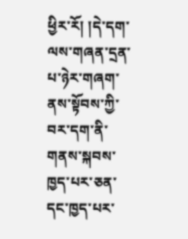ཕྱིར་རོ། །དེ་དག་ལས་གཞན་དྲན་པ་ཉེར་གཞག་ནས་སྟོབས་ཀྱི་བར་དག་ནི་གནས་སྐབས་ཁྱད་པར་ཅན་དང་ཁྱད་པར་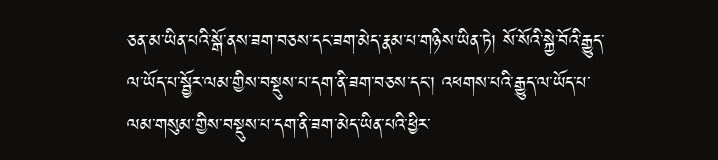ཅན་མ་ཡིན་པའི་སྒོ་ནས་ཟག་བཅས་དང་ཟག་མེད་རྣམ་པ་གཉིས་ཡིན་ཏེ། སོ་སོའི་སྐྱེ་བོའི་རྒྱུད་ལ་ཡོད་པ་སྦྱོར་ལམ་གྱིས་བསྡུས་པ་དག་ནི་ཟག་བཅས་དང་། འཕགས་པའི་རྒྱུད་ལ་ཡོད་པ་ལམ་གསུམ་གྱིས་བསྡུས་པ་དག་ནི་ཟག་མེད་ཡིན་པའི་ཕྱིར་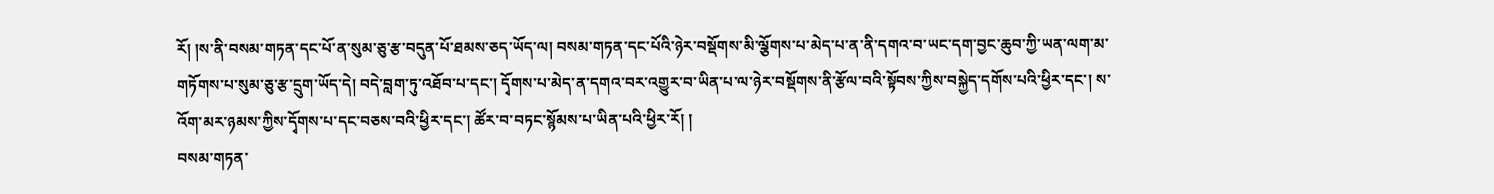རོ། །ས་ནི་བསམ་གཏན་དང་པོ་ན་སུམ་ཅུ་རྩ་བདུན་པོ་ཐམས་ཅད་ཡོད་ལ། བསམ་གཏན་དང་པོའི་ཉེར་བསྡོགས་མི་ལྕོགས་པ་མེད་པ་ན་ནི་དགའ་བ་ཡང་དག་བྱང་ཆུབ་ཀྱི་ཡན་ལག་མ་གཏོགས་པ་སུམ་ཅུ་རྩ་དྲུག་ཡོད་དེ། བདེ་བླག་ཏུ་འཐོབ་པ་དང་། དྭོགས་པ་མེད་ན་དགའ་བར་འགྱུར་བ་ཡིན་པ་ལ་ཉེར་བསྡོགས་ནི་རྩོལ་བའི་སྟོབས་ཀྱིས་བསྐྱེད་དགོས་པའི་ཕྱིར་དང་། ས་འོག་མར་ཉམས་ཀྱིས་དྭོགས་པ་དང་བཅས་བའི་ཕྱིར་དང་། ཚོར་བ་བཏང་སྙོམས་པ་ཡིན་པའི་ཕྱིར་རོ། །
བསམ་གཏན་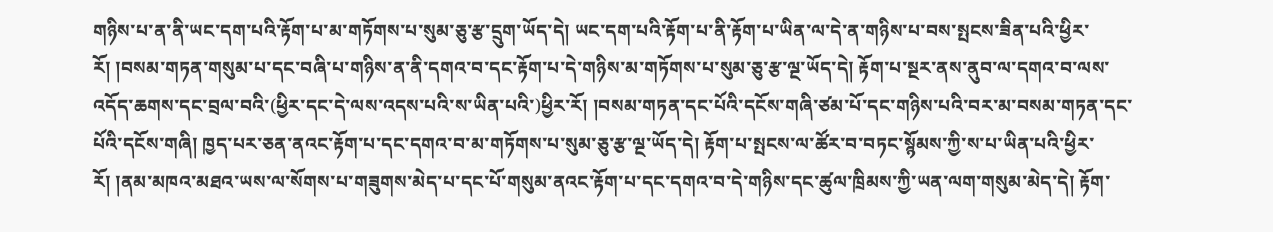གཉིས་པ་ན་ནི་ཡང་དག་པའི་རྟོག་པ་མ་གཏོགས་པ་སུམ་ཅུ་རྩ་དྲུག་ཡོད་དེ། ཡང་དག་པའི་རྟོག་པ་ནི་རྟོག་པ་ཡིན་ལ་དེ་ན་གཉིས་པ་བས་སྤངས་ཟིན་པའི་ཕྱིར་རོ། །བསམ་གཏན་གསུམ་པ་དང་བཞི་པ་གཉིས་ན་ནི་དགའ་བ་དང་རྟོག་པ་དེ་གཉིས་མ་གཏོགས་པ་སུམ་ཅུ་རྩ་ལྔ་ཡོད་དེ། རྟོག་པ་སྔར་ནས་ནུབ་ལ་དགའ་བ་ལས་འདོད་ཆགས་དང་བྲལ་བའི་(ཕྱིར་དང་དེ་ལས་འདས་པའི་ས་ཡིན་པའི་)ཕྱིར་རོ། །བསམ་གཏན་དང་པོའི་དངོས་གཞི་ཙམ་པོ་དང་གཉིས་པའི་བར་མ་བསམ་གཏན་དང་པོའི་དངོས་གཞི། ཁྱད་པར་ཅན་ནའང་རྟོག་པ་དང་དགའ་བ་མ་གཏོགས་པ་སུམ་ཅུ་རྩ་ལྔ་ཡོད་དེ། རྟོག་པ་སྤངས་ལ་ཚོར་བ་བཏང་སྙོམས་ཀྱི་ས་པ་ཡིན་པའི་ཕྱིར་རོ། །ནམ་མཁའ་མཐའ་ཡས་ལ་སོགས་པ་གཟུགས་མེད་པ་དང་པོ་གསུམ་ནའང་རྟོག་པ་དང་དགའ་བ་དེ་གཉིས་དང་ཚུལ་ཁྲིམས་ཀྱི་ཡན་ལག་གསུམ་མེད་དེ། རྟོག་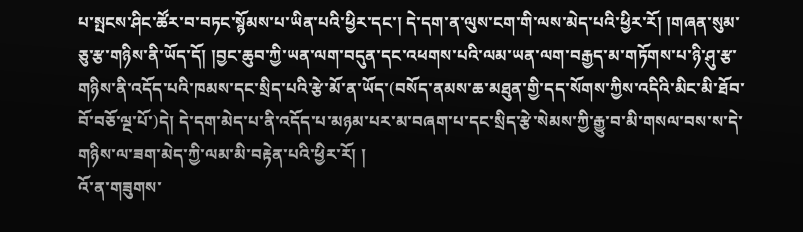པ་སྤངས་ཤིང་ཚོར་བ་བཏང་སྙོམས་པ་ཡིན་པའི་ཕྱིར་དང་། དེ་དག་ན་ལུས་ངག་གི་ལས་མེད་པའི་ཕྱིར་རོ། །གཞན་སུམ་ཅུ་རྩ་གཉིས་ནི་ཡོད་དོ། །བྱང་ཆུབ་ཀྱི་ཡན་ལག་བདུན་དང་འཕགས་པའི་ལམ་ཡན་ལག་བརྒྱད་མ་གཏོགས་པ་ཉི་ཤུ་རྩ་གཉིས་ནི་འདོད་པའི་ཁམས་དང་སྲིད་པའི་རྩེ་མོ་ན་ཡོད་(བསོད་ནམས་ཆ་མཐུན་གྱི་དད་སོགས་ཀྱིས་འདིའི་མིང་མི་ཐོབ་བོ་བཅོ་ལྔ་པོ་)དེ། དེ་དག་མེད་པ་ནི་འདོད་པ་མཉམ་པར་མ་བཞག་པ་དང་སྲིད་རྩེ་སེམས་ཀྱི་རྒྱུ་བ་མི་གསལ་བས་ས་དེ་གཉིས་ལ་ཟག་མེད་ཀྱི་ལམ་མི་བརྟེན་པའི་ཕྱིར་རོ། །
འོ་ན་གཟུགས་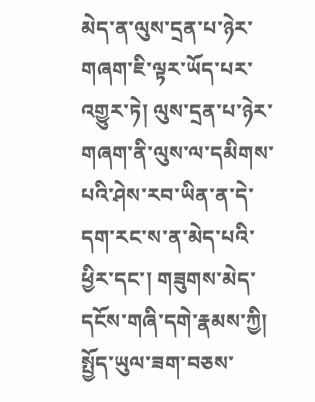མེད་ན་ལུས་དྲན་པ་ཉེར་གཞག་ཇི་ལྟར་ཡོད་པར་འགྱུར་ཏེ། ལུས་དྲན་པ་ཉེར་གཞག་ནི་ལུས་ལ་དམིགས་པའི་ཤེས་རབ་ཡིན་ན་དེ་དག་རང་ས་ན་མེད་པའི་ཕྱིར་དང་། གཟུགས་མེད་དངོས་གཞི་དགེ་རྣམས་ཀྱི། སྤྱོད་ཡུལ་ཟག་བཅས་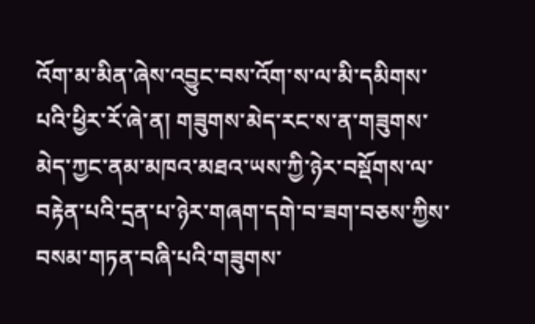འོག་མ་མིན་ཞེས་འབྱུང་བས་འོག་ས་ལ་མི་དམིགས་པའི་ཕྱིར་རོ་ཞེ་ན། གཟུགས་མེད་རང་ས་ན་གཟུགས་མེད་ཀྱང་ནམ་མཁའ་མཐའ་ཡས་ཀྱི་ཉེར་བསྡོགས་ལ་བརྟེན་པའི་དྲན་པ་ཉེར་གཞག་དགེ་བ་ཟག་བཅས་ཀྱིས་བསམ་གཏན་བཞི་པའི་གཟུགས་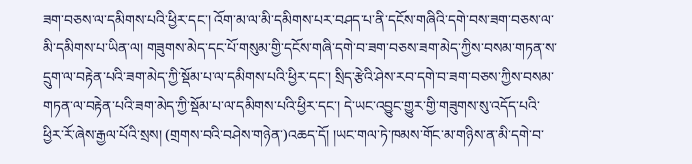ཟག་བཅས་ལ་དམིགས་པའི་ཕྱིར་དང་། འོག་མ་ལ་མི་དམིགས་པར་བཤད་པ་ནི་དངོས་གཞིའི་དགེ་བས་ཟག་བཅས་ལ་མི་དམིགས་པ་ཡིན་ལ། གཟུགས་མེད་དང་པོ་གསུམ་གྱི་དངོས་གཞི་དགེ་བ་ཟག་བཅས་ཟག་མེད་ཀྱིས་བསམ་གཏན་ས་དྲུག་ལ་བརྟེན་པའི་ཟག་མེད་ཀྱི་སྡོམ་པ་ལ་དམིགས་པའི་ཕྱིར་དང་། སྲིད་རྩེའི་ཤེས་རབ་དགེ་བ་ཟག་བཅས་ཀྱིས་བསམ་གཏན་ལ་བརྟེན་པའི་ཟག་མེད་ཀྱི་སྡོམ་པ་ལ་དམིགས་པའི་ཕྱིར་དང་། དེ་ཡང་འབྱུང་གྱུར་གྱི་གཟུགས་སུ་འདོད་པའི་ཕྱིར་རོ་ཞེས་རྒྱལ་པོའི་སྲས། (གྲགས་བའི་བཤེས་གཉེན་)འཆད་དོ། །ཡང་གལ་ཏེ་ཁམས་གོང་མ་གཉིས་ན་མི་དགེ་བ་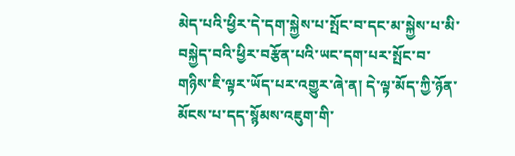མེད་པའི་ཕྱིར་དེ་དག་སྐྱེས་པ་སྤོང་བ་དང་མ་སྐྱེས་པ་མི་བསྐྱེད་བའི་ཕྱིར་བརྩོན་པའི་ཡང་དག་པར་སྤོང་བ་གཉིས་ཇི་ལྟར་ཡོད་པར་འགྱུར་ཞེ་ན། དེ་ལྟ་མོད་ཀྱི་ཉོན་མོངས་པ་དད་སྙོམས་འཇུག་གི་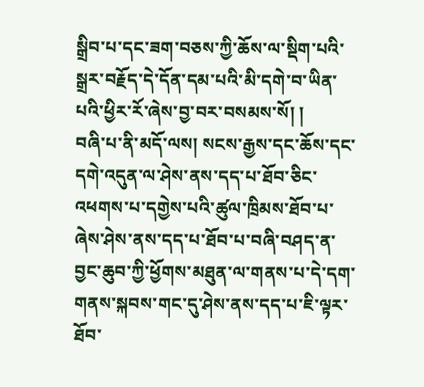སྒྲིབ་པ་དང་ཟག་བཅས་ཀྱི་ཆོས་ལ་སྡིག་པའི་སྒྲར་བརྗོད་དེ་དོན་དམ་པའི་མི་དགེ་བ་ཡིན་པའི་ཕྱིར་རོ་ཞེས་བྱ་བར་བསམས་སོ། །
བཞི་པ་ནི་མདོ་ལས། སངས་རྒྱས་དང་ཆོས་དང་དགེ་འདུན་ལ་ཤེས་ནས་དད་པ་ཐོབ་ཅིང་འཕགས་པ་དགྱེས་པའི་ཚུལ་ཁྲིམས་ཐོབ་པ་ཞེས་ཤེས་ནས་དད་པ་ཐོབ་པ་བཞི་བཤད་ན་བྱང་ཆུབ་ཀྱི་ཕྱོགས་མཐུན་ལ་གནས་པ་དེ་དག་གནས་སྐབས་གང་དུ་ཤེས་ནས་དད་པ་ཇི་ལྟར་ཐོབ་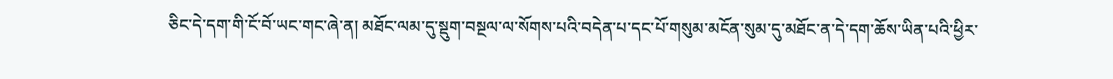ཅིང་དེ་དག་གི་ངོ་བོ་ཡང་གང་ཞེ་ན། མཐོང་ལམ་དུ་སྡུག་བསྔལ་ལ་སོགས་པའི་བདེན་པ་དང་པོ་གསུམ་མངོན་སུམ་དུ་མཐོང་ན་དེ་དག་ཆོས་ཡིན་པའི་ཕྱིར་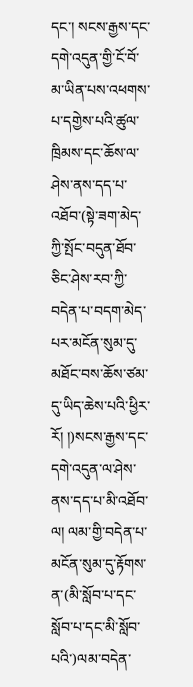དང་། སངས་རྒྱས་དང་དགེ་འདུན་གྱི་ངོ་བོ་མ་ཡིན་པས་འཕགས་པ་དགྱེས་པའི་ཚུལ་ཁྲིམས་དང་ཆོས་ལ་ཤེས་ནས་དད་པ་འཐོབ་(སྟེ་ཟག་མེད་ཀྱི་སྤོང་བདུན་ཐོབ་ཅིང་ཤེས་རབ་ཀྱི་བདེན་པ་བདག་མེད་པར་མངོན་སུམ་དུ་མཐོང་བས་ཆོས་ཙམ་དུ་ཡིད་ཆེས་པའི་ཕྱིར་རོ། །)སངས་རྒྱས་དང་དགེ་འདུན་ལ་ཤེས་ནས་དད་པ་མི་འཐོབ་ལ། ལམ་གྱི་བདེན་པ་མངོན་སུམ་དུ་རྟོགས་ན་(མི་སློབ་པ་དང་སློབ་པ་དང་མི་སློབ་པའི་)ལམ་བདེན་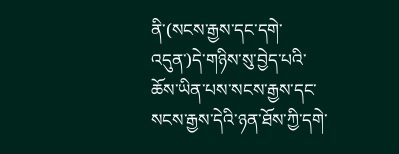ནི་(སངས་རྒྱས་དང་དགེ་འདུན་)དེ་གཉིས་སུ་བྱེད་པའི་ཆོས་ཡིན་པས་སངས་རྒྱས་དང་སངས་རྒྱས་དེའི་ཉན་ཐོས་ཀྱི་དགེ་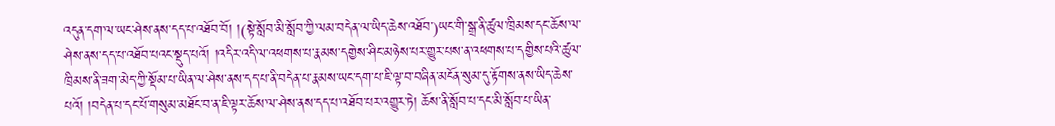འདུན་དག་ལ་ཡང་ཤེས་ནས་དད་པ་འཐོབ་བོ། །(སྟེ་སློབ་མི་སློབ་ཀྱི་ལམ་བདེན་ལ་ཡིད་ཆེས་འཐོབ་)ཡང་གི་སྒྲ་ནི་ཚུལ་ཁྲིམས་དང་ཆོས་ལ་ཤེས་ནས་དད་པ་འཐོབ་པའང་སྡུད་པའོ། །འདིར་འདི་ལ་འཕགས་པ་རྣམས་དགྱེས་ཤིང་མཉེས་པར་གྱུར་པས་ན་འཕགས་པ་དགྱིས་པའི་ཚུལ་ཁྲིམས་ནི་ཟག་མེད་ཀྱི་སྡོམ་པ་ཡིན་ལ་ཤེས་ནས་དད་པ་ནི་བདེན་པ་རྣམས་ཡང་དག་པ་ཇི་ལྟ་བ་བཞིན་མངོན་སུམ་དུ་རྟོགས་ནས་ཡིད་ཆེས་པའོ། །བདེན་པ་དང་པོ་གསུམ་མཐོང་བ་ན་ཇི་ལྟར་ཆོས་ལ་ཤེས་ནས་དད་པ་འཐོབ་པར་འགྱུར་ཏེ། ཆོས་ནི་སློབ་པ་དང་མི་སློབ་པ་ཡིན་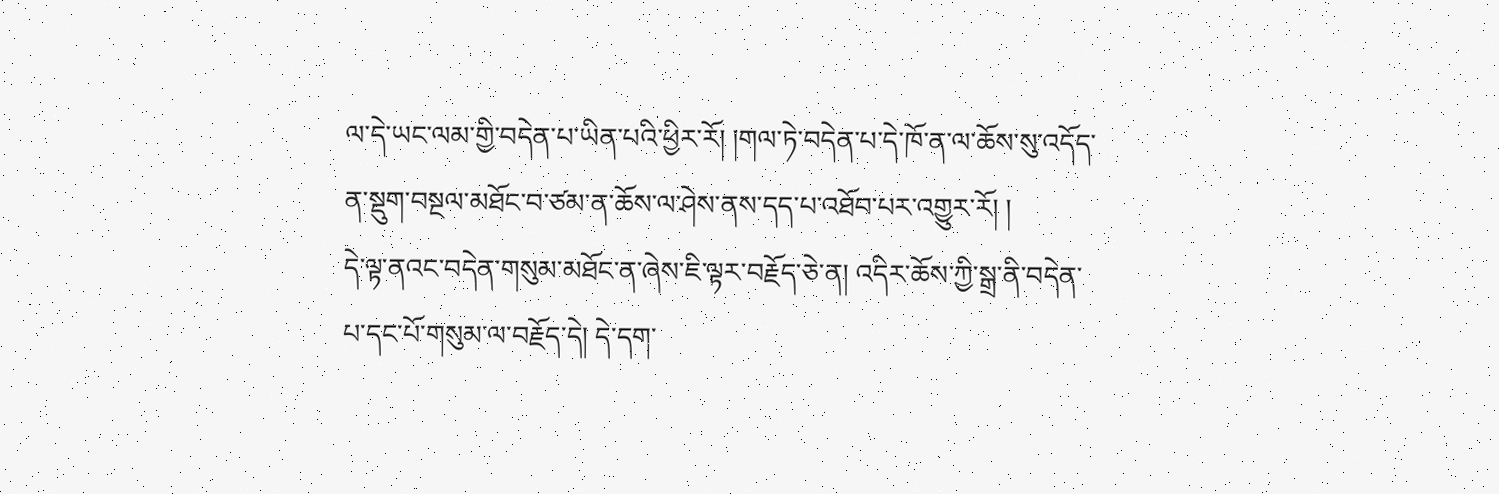ལ་དེ་ཡང་ལམ་གྱི་བདེན་པ་ཡིན་པའི་ཕྱིར་རོ། །གལ་ཏེ་བདེན་པ་དེ་ཁོ་ན་ལ་ཆོས་སུ་འདོད་ན་སྡུག་བསྔལ་མཐོང་བ་ཙམ་ན་ཆོས་ལ་ཤེས་ནས་དད་པ་འཐོབ་པར་འགྱུར་རོ། །
དེ་ལྟ་ནའང་བདེན་གསུམ་མཐོང་ན་ཞེས་ཇི་ལྟར་བརྗོད་ཅེ་ན། འདིར་ཆོས་ཀྱི་སྒྲ་ནི་བདེན་པ་དང་པོ་གསུམ་ལ་བརྗོད་དེ། དེ་དག་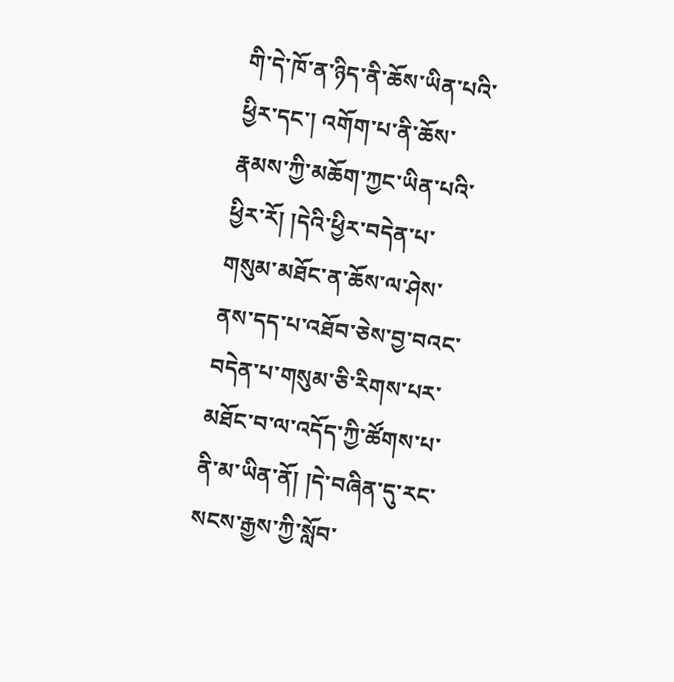གི་དེ་ཁོ་ན་ཉིད་ནི་ཆོས་ཡིན་པའི་ཕྱིར་དང་། འགོག་པ་ནི་ཆོས་རྣམས་ཀྱི་མཆོག་ཀྱང་ཡིན་པའི་ཕྱིར་རོ། །དེའི་ཕྱིར་བདེན་པ་གསུམ་མཐོང་ན་ཆོས་ལ་ཤེས་ནས་དད་པ་འཐོབ་ཅེས་བྱ་བའང་བདེན་པ་གསུམ་ཅི་རིགས་པར་མཐོང་བ་ལ་འདོད་ཀྱི་ཚོགས་པ་ནི་མ་ཡིན་ནོ། །དེ་བཞིན་དུ་རང་སངས་རྒྱས་ཀྱི་སློབ་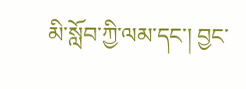མི་སློབ་ཀྱི་ལམ་དང་། བྱང་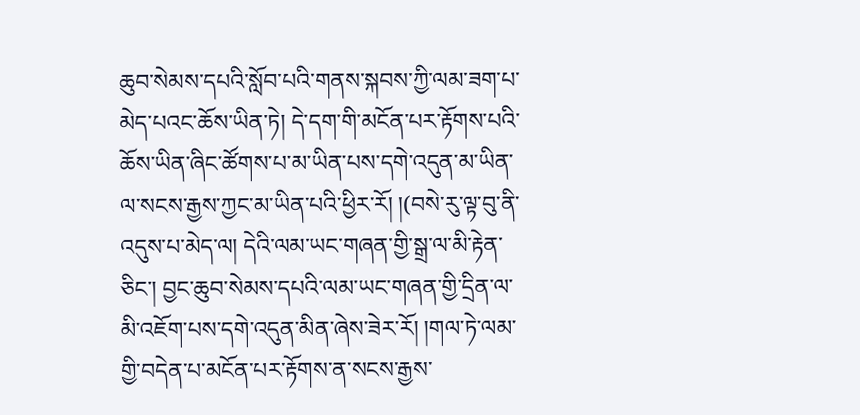ཆུབ་སེམས་དཔའི་སློབ་པའི་གནས་སྐབས་ཀྱི་ལམ་ཟག་པ་མེད་པའང་ཆོས་ཡིན་ཏེ། དེ་དག་གི་མངོན་པར་རྟོགས་པའི་ཆོས་ཡིན་ཞིང་ཚོགས་པ་མ་ཡིན་པས་དགེ་འདུན་མ་ཡིན་ལ་སངས་རྒྱས་ཀྱང་མ་ཡིན་པའི་ཕྱིར་རོ། །(བསེ་རུ་ལྟ་བུ་ནི་འདུས་པ་མེད་ལ། དེའི་ལམ་ཡང་གཞན་གྱི་སྒྲ་ལ་མི་རྟེན་ཅིང་། བྱང་ཆུབ་སེམས་དཔའི་ལམ་ཡང་གཞན་གྱི་དྲིན་ལ་མི་འཇོག་པས་དགེ་འདུན་མིན་ཞེས་ཟེར་རོ། །གལ་ཏེ་ལམ་གྱི་བདེན་པ་མངོན་པར་རྟོགས་ན་སངས་རྒྱས་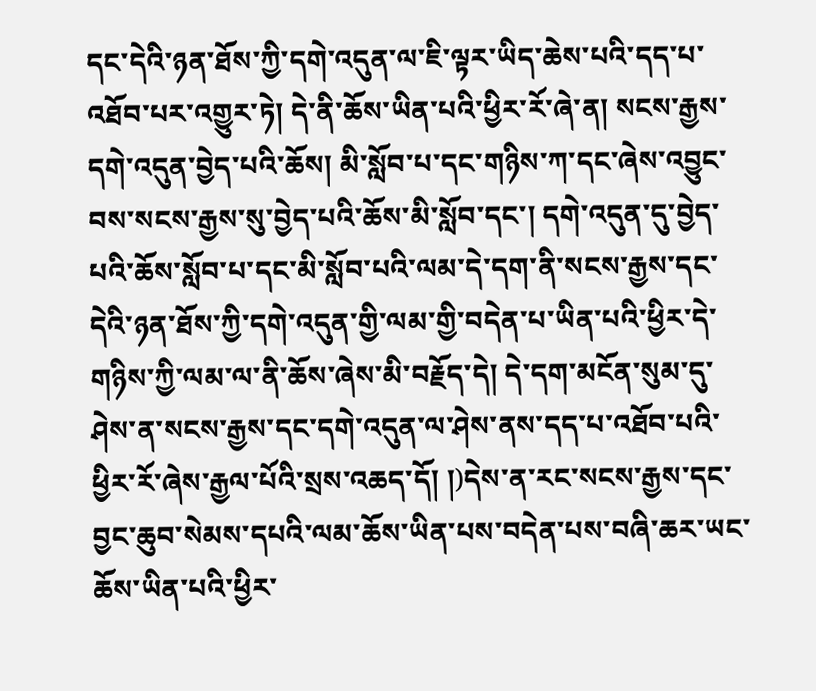དང་དེའི་ཉན་ཐོས་ཀྱི་དགེ་འདུན་ལ་ཇི་ལྟར་ཡིད་ཆེས་པའི་དད་པ་འཐོབ་པར་འགྱུར་ཏེ། དེ་ནི་ཆོས་ཡིན་པའི་ཕྱིར་རོ་ཞེ་ན། སངས་རྒྱས་དགེ་འདུན་བྱེད་པའི་ཆོས། མི་སློབ་པ་དང་གཉིས་ཀ་དང་ཞེས་འབྱུང་བས་སངས་རྒྱས་སུ་བྱེད་པའི་ཆོས་མི་སློབ་དང་། དགེ་འདུན་དུ་བྱེད་པའི་ཆོས་སློབ་པ་དང་མི་སློབ་པའི་ལམ་དེ་དག་ནི་སངས་རྒྱས་དང་དེའི་ཉན་ཐོས་ཀྱི་དགེ་འདུན་གྱི་ལམ་གྱི་བདེན་པ་ཡིན་པའི་ཕྱིར་དེ་གཉིས་ཀྱི་ལམ་ལ་ནི་ཆོས་ཞེས་མི་བརྗོད་དེ། དེ་དག་མངོན་སུམ་དུ་ཤེས་ན་སངས་རྒྱས་དང་དགེ་འདུན་ལ་ཤེས་ནས་དད་པ་འཐོབ་པའི་ཕྱིར་རོ་ཞེས་རྒྱལ་པོའི་སྲས་འཆད་དོ། །)དེས་ན་རང་སངས་རྒྱས་དང་བྱང་ཆུབ་སེམས་དཔའི་ལམ་ཆོས་ཡིན་པས་བདེན་པས་བཞི་ཆར་ཡང་ཆོས་ཡིན་པའི་ཕྱིར་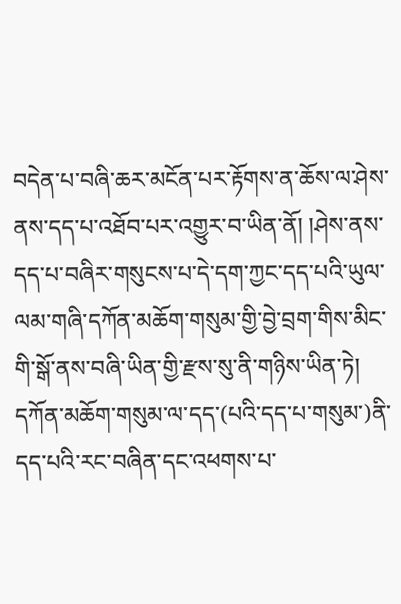བདེན་པ་བཞི་ཆར་མངོན་པར་རྟོགས་ན་ཆོས་ལ་ཤེས་ནས་དད་པ་འཐོབ་པར་འགྱུར་བ་ཡིན་ནོ། །ཤེས་ནས་དད་པ་བཞིར་གསུངས་པ་དེ་དག་ཀྱང་དད་པའི་ཡུལ་ལམ་གཞི་དཀོན་མཆོག་གསུམ་གྱི་བྱེ་བྲག་གིས་མིང་གི་སྒོ་ནས་བཞི་ཡིན་གྱི་རྫས་སུ་ནི་གཉིས་ཡིན་ཏེ། དཀོན་མཆོག་གསུམ་ལ་དད་(པའི་དད་པ་གསུམ་)ནི་དད་པའི་རང་བཞིན་དང་འཕགས་པ་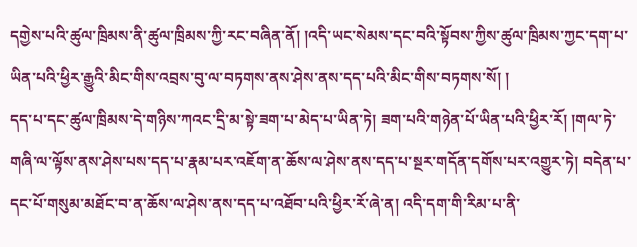དགྱེས་པའི་ཚུལ་ཁྲིམས་ནི་ཚུལ་ཁྲིམས་ཀྱི་རང་བཞིན་ནོ། །འདི་ཡང་སེམས་དང་བའི་སྟོབས་ཀྱིས་ཚུལ་ཁྲིམས་ཀྱང་དག་པ་ཡིན་པའི་ཕྱིར་རྒྱུའི་མིང་གིས་འབྲས་བུ་ལ་བཏགས་ནས་ཤེས་ནས་དད་པའི་མིང་གིས་བཏགས་སོ། །
དད་པ་དང་ཚུལ་ཁྲིམས་དེ་གཉིས་ཀའང་དྲི་མ་སྟེ་ཟག་པ་མེད་པ་ཡིན་ཏེ། ཟག་པའི་གཉེན་པོ་ཡིན་པའི་ཕྱིར་རོ། །གལ་ཏེ་གཞི་ལ་ལྟོས་ནས་ཤེས་པས་དད་པ་རྣམ་པར་འཇོག་ན་ཆོས་ལ་ཤེས་ནས་དད་པ་སྔར་གདོན་དགོས་པར་འགྱུར་ཏེ། བདེན་པ་དང་པོ་གསུམ་མཐོང་བ་ན་ཆོས་ལ་ཤེས་ནས་དད་པ་འཐོབ་པའི་ཕྱིར་རོ་ཞེ་ན། འདི་དག་གི་རིམ་པ་ནི་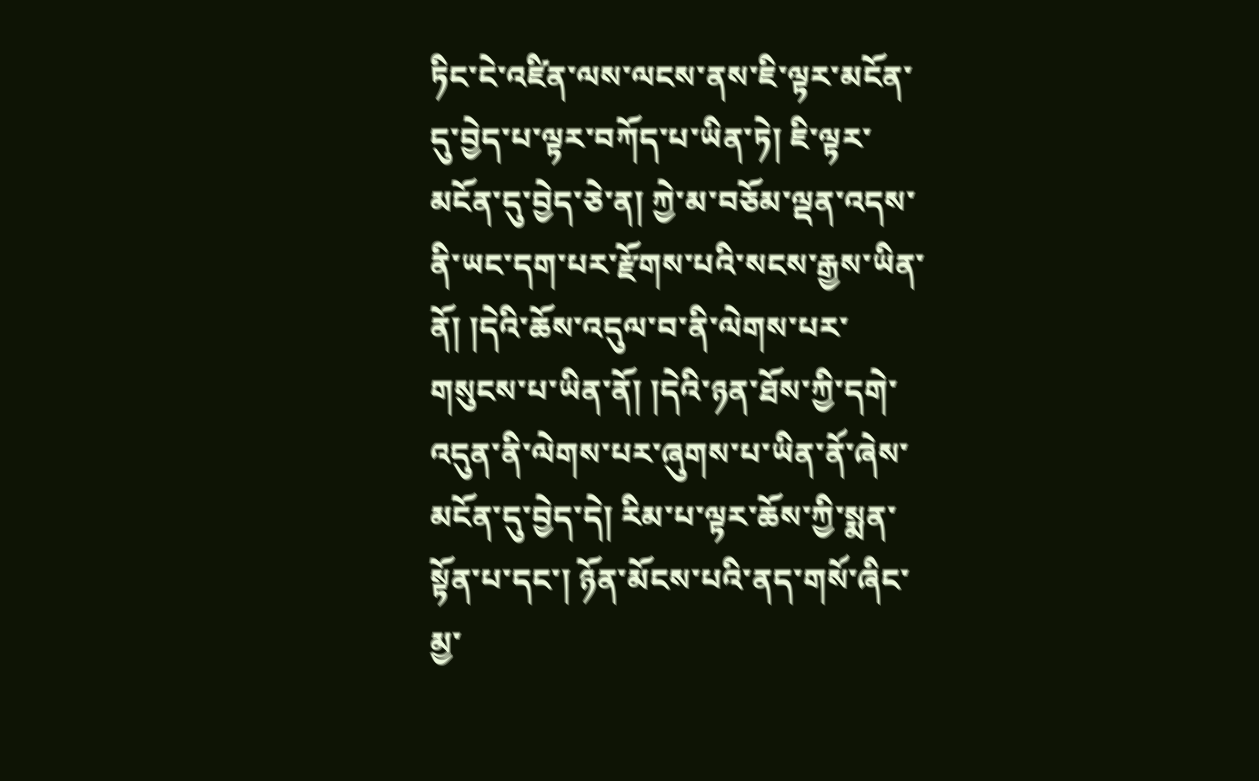ཏིང་ངེ་འཛིན་ལས་ལངས་ནས་ཇི་ལྟར་མངོན་དུ་བྱེད་པ་ལྟར་བཀོད་པ་ཡིན་ཏེ། ཇི་ལྟར་མངོན་དུ་བྱེད་ཅེ་ན། ཀྱེ་མ་བཅོམ་ལྡན་འདས་ནི་ཡང་དག་པར་རྫོགས་པའི་སངས་རྒྱས་ཡིན་ནོ། །དེའི་ཆོས་འདུལ་བ་ནི་ལེགས་པར་གསུངས་པ་ཡིན་ནོ། །དེའི་ཉན་ཐོས་ཀྱི་དགེ་འདུན་ནི་ལེགས་པར་ཞུགས་པ་ཡིན་ནོ་ཞེས་མངོན་དུ་བྱེད་དེ། རིམ་པ་ལྟར་ཆོས་ཀྱི་སྨན་སྟོན་པ་དང་། ཉོན་མོངས་པའི་ནད་གསོ་ཞིང་མྱ་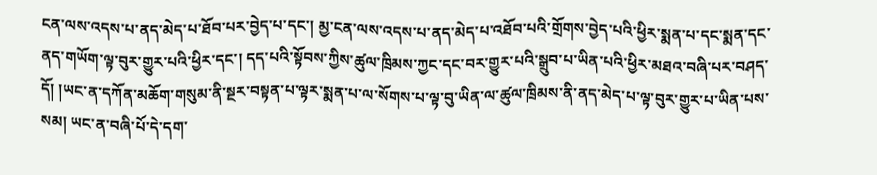ངན་ལས་འདས་པ་ནད་མེད་པ་ཐོབ་པར་བྱེད་པ་དང་། མྱ་ངན་ལས་འདས་པ་ནད་མེད་པ་འཐོབ་པའི་གྲོགས་བྱེད་པའི་ཕྱིར་སྨན་པ་དང་སྨན་དང་ནད་གཡོག་ལྟ་བུར་གྱུར་པའི་ཕྱིར་དང་། དད་པའི་སྟོབས་ཀྱིས་ཚུལ་ཁྲིམས་ཀྱང་དང་བར་གྱུར་པའི་སྒྲུབ་པ་ཡིན་པའི་ཕྱིར་མཐའ་བཞི་པར་བཤད་དོ། །ཡང་ན་དཀོན་མཆོག་གསུམ་ནི་སྔར་བསྟན་པ་ལྟར་སྨན་པ་ལ་སོགས་པ་ལྟ་བུ་ཡིན་ལ་ཚུལ་ཁྲིམས་ནི་ནད་མེད་པ་ལྟ་བུར་གྱུར་པ་ཡིན་པས་སམ། ཡང་ན་བཞི་པོ་དེ་དག་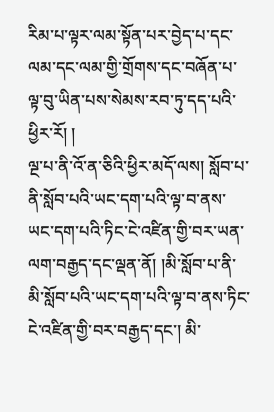རིམ་པ་ལྟར་ལམ་སྟོན་པར་བྱེད་པ་དང་ལམ་དང་ལམ་གྱི་གྲོགས་དང་བཞོན་པ་ལྟ་བུ་ཡིན་པས་སེམས་རབ་ཏུ་དད་པའི་ཕྱིར་རོ། །
ལྔ་པ་ནི་འོ་ན་ཅིའི་ཕྱིར་མདོ་ལས། སློབ་པ་ནི་སློབ་པའི་ཡང་དག་པའི་ལྟ་བ་ནས་ཡང་དག་པའི་ཏིང་ངེ་འཛིན་གྱི་བར་ཡན་ལག་བརྒྱད་དང་ལྡན་ནོ། །མི་སློབ་པ་ནི་མི་སློབ་པའི་ཡང་དག་པའི་ལྟ་བ་ནས་ཏིང་ངེ་འཛིན་གྱི་བར་བརྒྱད་དང་། མི་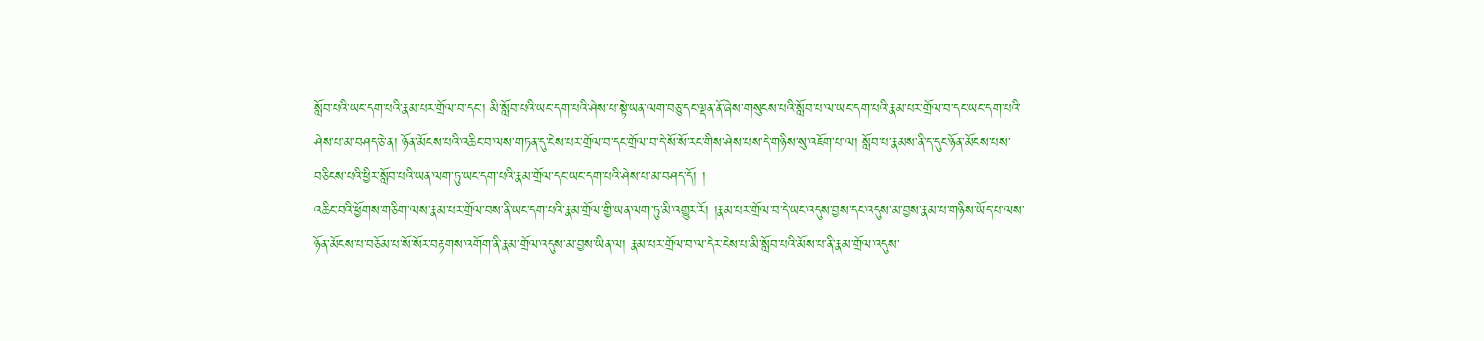སློབ་པའི་ཡང་དག་པའི་རྣམ་པར་གྲོལ་བ་དང་། མི་སློབ་པའི་ཡང་དག་པའི་ཤེས་པ་སྟེ་ཡན་ལག་བཅུ་དང་ལྡན་ནོ་ཞེས་གསུངས་པའི་སློབ་པ་ལ་ཡང་དག་པའི་རྣམ་པར་གྲོལ་བ་དང་ཡང་དག་པའི་ཤེས་པ་མ་བཤད་ཅེ་ན། ཉོན་མོངས་པའི་འཆིང་བ་ལས་གཏན་དུ་ངེས་པར་གྲོལ་བ་དང་གྲོལ་བ་དེ་སོ་སོ་རང་གིས་ཤེས་པས་དེ་གཉིས་སུ་འཇོག་པ་ལ། སློབ་པ་རྣམས་ནི་ད་དུང་ཉོན་མོངས་པས་བཅིངས་པའི་ཕྱིར་སློབ་པའི་ཡན་ལག་ཏུ་ཡང་དག་པའི་རྣམ་གྲོལ་དང་ཡང་དག་པའི་ཤེས་པ་མ་བཤད་དོ། །
འཆིང་བའི་ཕྱོགས་གཅིག་ལས་རྣམ་པར་གྲོལ་བས་ནི་ཡང་དག་པའི་རྣམ་གྲོལ་གྱི་ཡན་ལག་ཏུ་མི་འགྱུར་རོ། །རྣམ་པར་གྲོལ་བ་དེ་ཡང་འདུས་བྱས་དང་འདུས་མ་བྱས་རྣམ་པ་གཉིས་ཡོད་པ་ལས་ཉོན་མོངས་པ་བཅོམ་པ་སོ་སོར་བརྟགས་འགོག་ནི་རྣམ་གྲོལ་འདུས་མ་བྱས་ཡིན་ལ། རྣམ་པར་གྲོལ་བ་ལ་དེར་ངེས་པ་མི་སློབ་པའི་མོས་པ་ནི་རྣམ་གྲོལ་འདུས་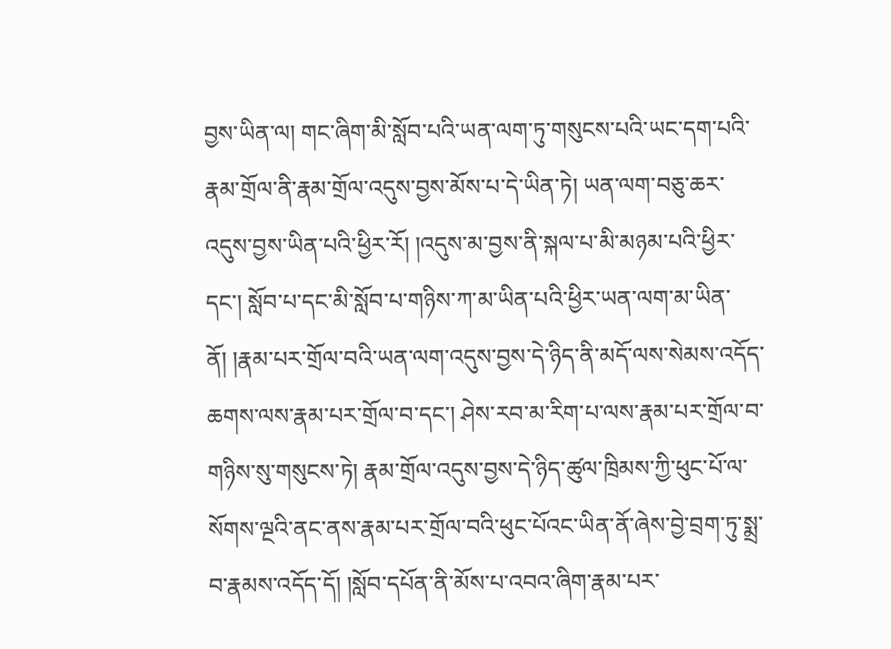བྱས་ཡིན་ལ། གང་ཞིག་མི་སློབ་པའི་ཡན་ལག་ཏུ་གསུངས་པའི་ཡང་དག་པའི་རྣམ་གྲོལ་ནི་རྣམ་གྲོལ་འདུས་བྱས་མོས་པ་དེ་ཡིན་ཏེ། ཡན་ལག་བཅུ་ཆར་འདུས་བྱས་ཡིན་པའི་ཕྱིར་རོ། །འདུས་མ་བྱས་ནི་སྐལ་པ་མི་མཉམ་པའི་ཕྱིར་དང་། སློབ་པ་དང་མི་སློབ་པ་གཉིས་ཀ་མ་ཡིན་པའི་ཕྱིར་ཡན་ལག་མ་ཡིན་ནོ། །རྣམ་པར་གྲོལ་བའི་ཡན་ལག་འདུས་བྱས་དེ་ཉིད་ནི་མདོ་ལས་སེམས་འདོད་ཆགས་ལས་རྣམ་པར་གྲོལ་བ་དང་། ཤེས་རབ་མ་རིག་པ་ལས་རྣམ་པར་གྲོལ་བ་གཉིས་སུ་གསུངས་ཏེ། རྣམ་གྲོལ་འདུས་བྱས་དེ་ཉིད་ཚུལ་ཁྲིམས་ཀྱི་ཕུང་པོ་ལ་སོགས་ལྔའི་ནང་ནས་རྣམ་པར་གྲོལ་བའི་ཕུང་པོའང་ཡིན་ནོ་ཞེས་བྱེ་བྲག་ཏུ་སྨྲ་བ་རྣམས་འདོད་དོ། །སློབ་དཔོན་ནི་མོས་པ་འབའ་ཞིག་རྣམ་པར་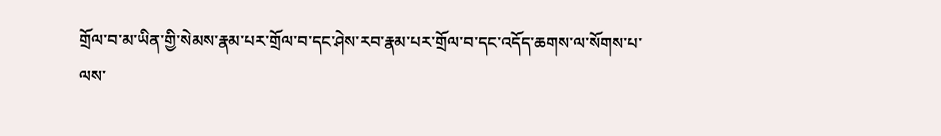གྲོལ་བ་མ་ཡིན་གྱི་སེམས་རྣམ་པར་གྲོལ་བ་དང་ཤེས་རབ་རྣམ་པར་གྲོལ་བ་དང་འདོད་ཆགས་ལ་སོགས་པ་ལས་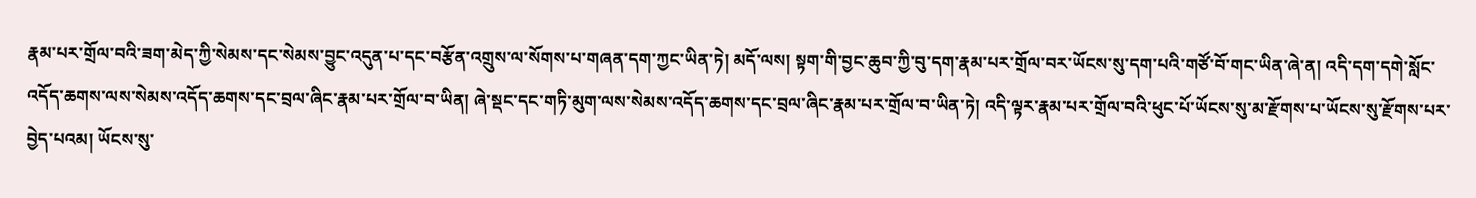རྣམ་པར་གྲོལ་བའི་ཟག་མེད་ཀྱི་སེམས་དང་སེམས་བྱུང་འདུན་པ་དང་བརྩོན་འགྲུས་ལ་སོགས་པ་གཞན་དག་ཀྱང་ཡིན་ཏེ། མདོ་ལས། སྟག་གི་བྱང་ཆུབ་ཀྱི་བུ་དག་རྣམ་པར་གྲོལ་བར་ཡོངས་སུ་དག་པའི་གཙོ་བོ་གང་ཡིན་ཞེ་ན། འདི་དག་དགེ་སློང་འདོད་ཆགས་ལས་སེམས་འདོད་ཆགས་དང་བྲལ་ཞིང་རྣམ་པར་གྲོལ་བ་ཡིན། ཞེ་སྡང་དང་གཏི་མུག་ལས་སེམས་འདོད་ཆགས་དང་བྲལ་ཞིང་རྣམ་པར་གྲོལ་བ་ཡིན་ཏེ། འདི་ལྟར་རྣམ་པར་གྲོལ་བའི་ཕུང་པོ་ཡོངས་སུ་མ་རྫོགས་པ་ཡོངས་སུ་རྫོགས་པར་བྱེད་པའམ། ཡོངས་སུ་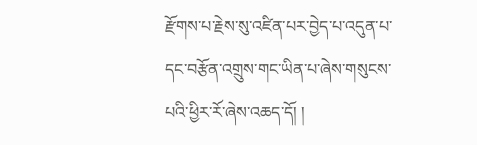རྫོགས་པ་རྗེས་སུ་འཛིན་པར་བྱེད་པ་འདུན་པ་དང་བརྩོན་འགྲུས་གང་ཡིན་པ་ཞེས་གསུངས་པའི་ཕྱིར་རོ་ཞེས་འཆད་དོ། །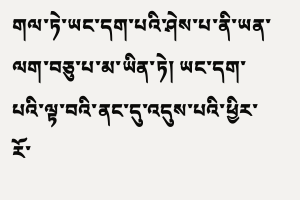གལ་ཏེ་ཡང་དག་པའི་ཤེས་པ་ནི་ཡན་ལག་བཅུ་པ་མ་ཡིན་ཏེ། ཡང་དག་པའི་ལྟ་བའི་ནང་དུ་འདུས་པའི་ཕྱིར་རོ་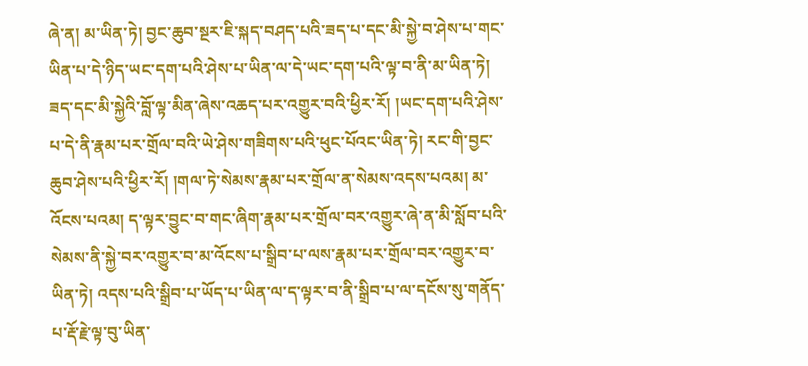ཞེ་ན། མ་ཡིན་ཏེ། བྱང་ཆུབ་སྔར་ཇི་སྐད་བཤད་པའི་ཟད་པ་དང་མི་སྐྱེ་བ་ཤེས་པ་གང་ཡིན་པ་དེ་ཉིད་ཡང་དག་པའི་ཤེས་པ་ཡིན་ལ་དེ་ཡང་དག་པའི་ལྟ་བ་ནི་མ་ཡིན་ཏེ། ཟད་དང་མི་སྐྱེའི་བློ་ལྟ་མིན་ཞེས་འཆད་པར་འགྱུར་བའི་ཕྱིར་རོ། །ཡང་དག་པའི་ཤེས་པ་དེ་ནི་རྣམ་པར་གྲོལ་བའི་ཡེ་ཤེས་གཟིགས་པའི་ཕུང་པོའང་ཡིན་ཏེ། རང་གི་བྱང་ཆུབ་ཤེས་པའི་ཕྱིར་རོ། །གལ་ཏེ་སེམས་རྣམ་པར་གྲོལ་ན་སེམས་འདས་པའམ། མ་འོངས་པའམ། ད་ལྟར་བྱུང་བ་གང་ཞིག་རྣམ་པར་གྲོལ་བར་འགྱུར་ཞེ་ན་མི་སློབ་པའི་སེམས་ནི་སྐྱེ་བར་འགྱུར་བ་མ་འོངས་པ་སྒྲིབ་པ་ལས་རྣམ་པར་གྲོལ་བར་འགྱུར་བ་ཡིན་ཏེ། འདས་པའི་སྒྲིབ་པ་ཡོད་པ་ཡིན་ལ་ད་ལྟར་བ་ནི་སྒྲིབ་པ་ལ་དངོས་སུ་གནོད་པ་རྡོ་རྗེ་ལྟ་བུ་ཡིན་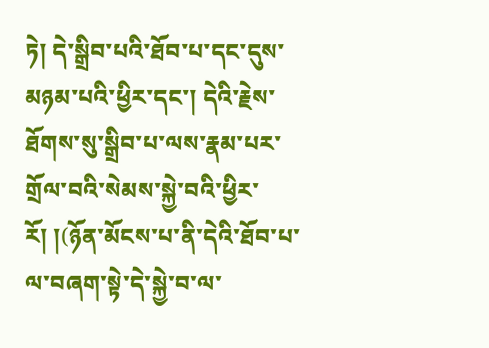ཏེ། དེ་སྒྲིབ་པའི་ཐོབ་པ་དང་དུས་མཉམ་པའི་ཕྱིར་དང་། དེའི་རྗེས་ཐོགས་སུ་སྒྲིབ་པ་ལས་རྣམ་པར་གྲོལ་བའི་སེམས་སྐྱེ་བའི་ཕྱིར་རོ། །(ཉོན་མོངས་པ་ནི་དེའི་ཐོབ་པ་ལ་བཞག་སྟེ་དེ་སྐྱེ་བ་ལ་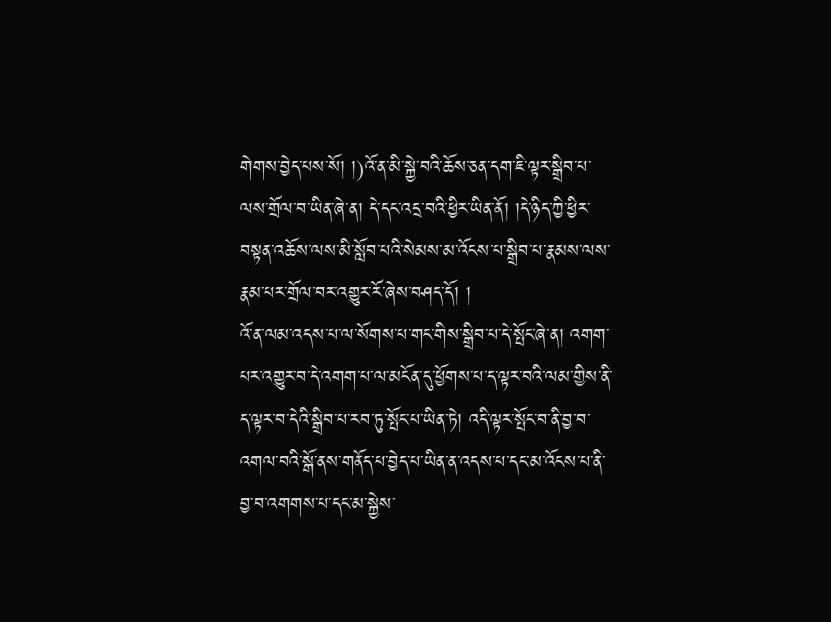གེགས་བྱེད་པས་སོ། །)འོ་ན་མི་སྐྱེ་བའི་ཆོས་ཅན་དག་ཇི་ལྟར་སྒྲིབ་པ་ལས་གྲོལ་བ་ཡིན་ཞེ་ན། དེ་དང་འདྲ་བའི་ཕྱིར་ཡིན་ནོ། །དེ་ཉིད་ཀྱི་ཕྱིར་བསྟན་འཆོས་ལས་མི་སློབ་པའི་སེམས་མ་འོངས་པ་སྒྲིབ་པ་རྣམས་ལས་རྣམ་པར་གྲོལ་བར་འགྱུར་རོ་ཞེས་བཤད་དོ། །
འོ་ན་ལམ་འདས་པ་ལ་སོགས་པ་གང་གིས་སྒྲིབ་པ་དེ་སྤོང་ཞེ་ན། འགག་པར་འགྱུར་བ་དེ་འགག་པ་ལ་མངོན་དུ་ཕྱོགས་པ་ད་ལྟར་བའི་ལམ་གྱིས་ནི་ད་ལྟར་བ་དེའི་སྒྲིབ་པ་རབ་ཏུ་སྤོང་པ་ཡིན་ཏེ། འདི་ལྟར་སྤོང་བ་ནི་བྱ་བ་འགལ་བའི་སྒོ་ནས་གནོད་པ་བྱེད་པ་ཡིན་ན་འདས་པ་དང་མ་འོངས་པ་ནི་བྱ་བ་འགགས་པ་དང་མ་སྐྱེས་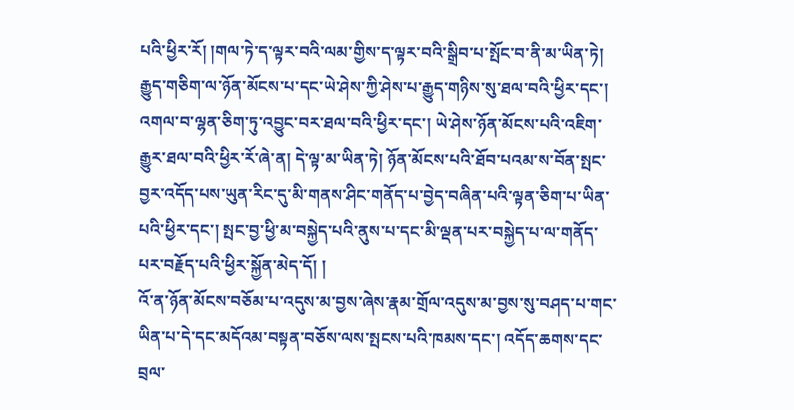པའི་ཕྱིར་རོ། །གལ་ཏེ་ད་ལྟར་བའི་ལམ་གྱིས་ད་ལྟར་བའི་སྒྲིབ་པ་སྤོང་བ་ནི་མ་ཡིན་ཏེ། རྒྱུད་གཅིག་ལ་ཉོན་མོངས་པ་དང་ཡེ་ཤེས་ཀྱི་ཤེས་པ་རྒྱུད་གཉིས་སུ་ཐལ་བའི་ཕྱིར་དང་། འགལ་བ་ལྷན་ཅིག་ཏུ་འབྱུང་བར་ཐལ་བའི་ཕྱིར་དང་། ཡེ་ཤེས་ཉོན་མོངས་པའི་འཇིག་རྒྱུར་ཐལ་བའི་ཕྱིར་རོ་ཞེ་ན། དེ་ལྟ་མ་ཡིན་ཏེ། ཉོན་མོངས་པའི་ཐོབ་པའམ་ས་བོན་སྤང་བྱར་འདོད་པས་ཡུན་རིང་དུ་མི་གནས་ཤིང་གནོད་པ་བྱེད་བཞིན་པའི་ལྟན་ཅིག་པ་ཡིན་པའི་ཕྱིར་དང་། སྤང་བྱ་ཕྱི་མ་བསྐྱེད་པའི་ནུས་པ་དང་མི་ལྡན་པར་བསྐྱེད་པ་ལ་གནོད་པར་བརྗོད་པའི་ཕྱིར་སྐྱོན་མེད་དོ། །
འོ་ན་ཉོན་མོངས་བཅོམ་པ་འདུས་མ་བྱས་ཞེས་རྣམ་གྲོལ་འདུས་མ་བྱས་སུ་བཤད་པ་གང་ཡིན་པ་དེ་དང་མདོའམ་བསྟན་བཅོས་ལས་སྤངས་པའི་ཁམས་དང་། འདོད་ཆགས་དང་བྲལ་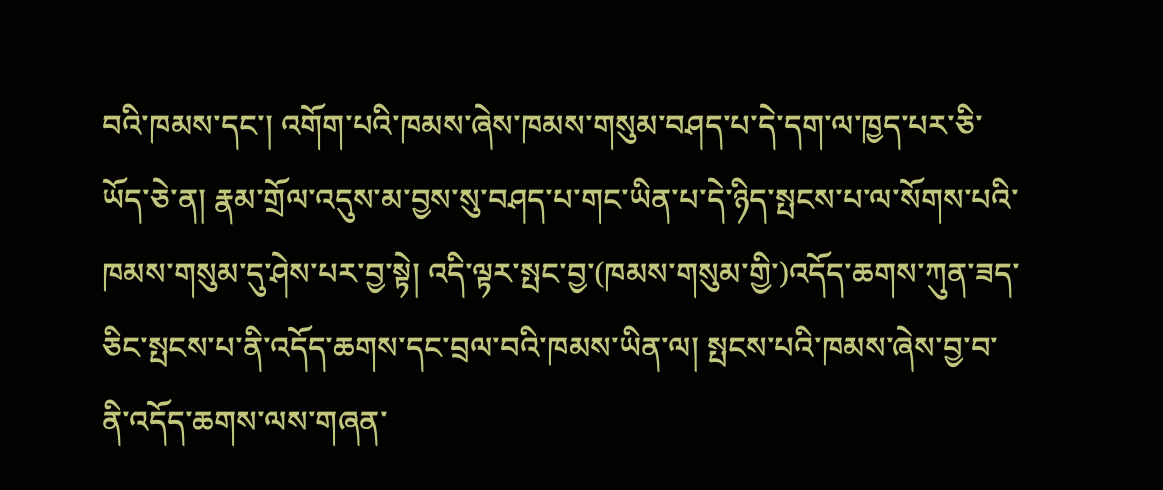བའི་ཁམས་དང་། འགོག་པའི་ཁམས་ཞེས་ཁམས་གསུམ་བཤད་པ་དེ་དག་ལ་ཁྱད་པར་ཅི་ཡོད་ཅེ་ན། རྣམ་གྲོལ་འདུས་མ་བྱས་སུ་བཤད་པ་གང་ཡིན་པ་དེ་ཉིད་སྤངས་པ་ལ་སོགས་པའི་ཁམས་གསུམ་དུ་ཤེས་པར་བྱ་སྟེ། འདི་ལྟར་སྤང་བྱ་(ཁམས་གསུམ་གྱི་)འདོད་ཆགས་ཀུན་ཟད་ཅིང་སྤངས་པ་ནི་འདོད་ཆགས་དང་བྲལ་བའི་ཁམས་ཡིན་ལ། སྤངས་པའི་ཁམས་ཞེས་བྱ་བ་ནི་འདོད་ཆགས་ལས་གཞན་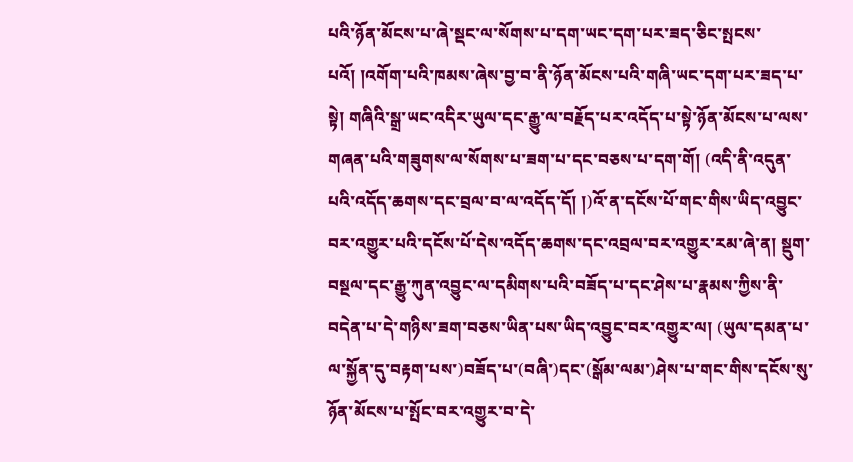པའི་ཉོན་མོངས་པ་ཞེ་སྡང་ལ་སོགས་པ་དག་ཡང་དག་པར་ཟད་ཅིང་སྤངས་པའོ། །འགོག་པའི་ཁམས་ཞེས་བྱ་བ་ནི་ཉོན་མོངས་པའི་གཞི་ཡང་དག་པར་ཟད་པ་སྟེ། གཞིའི་སྒྲ་ཡང་འདིར་ཡུལ་དང་རྒྱུ་ལ་བརྗོད་པར་འདོད་པ་སྟེ་ཉོན་མོངས་པ་ལས་གཞན་པའི་གཟུགས་ལ་སོགས་པ་ཟག་པ་དང་བཅས་པ་དག་གོ། (འདི་ནི་འདུན་པའི་འདོད་ཆགས་དང་བྲལ་བ་ལ་འདོད་དོ། །)འོ་ན་དངོས་པོ་གང་གིས་ཡིད་འབྱུང་བར་འགྱུར་པའི་དངོས་པོ་དེས་འདོད་ཆགས་དང་འབྲལ་བར་འགྱུར་རམ་ཞེ་ན། སྡུག་བསྔལ་དང་རྒྱུ་ཀུན་འབྱུང་ལ་དམིགས་པའི་བཟོད་པ་དང་ཤེས་པ་རྣམས་ཀྱིས་ནི་བདེན་པ་དེ་གཉིས་ཟག་བཅས་ཡིན་པས་ཡིད་འབྱུང་བར་འགྱུར་ལ། (ཡུལ་དམན་པ་ལ་སྐྱོན་དུ་བརྟག་པས་)བཟོད་པ་(བཞི་)དང་(སྒོམ་ལམ་)ཤེས་པ་གང་གིས་དངོས་སུ་ཉོན་མོངས་པ་སྤོང་བར་འགྱུར་བ་དེ་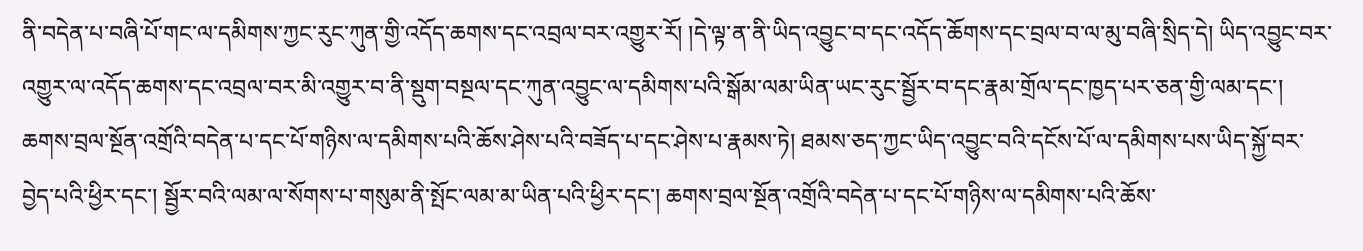ནི་བདེན་པ་བཞི་པོ་གང་ལ་དམིགས་ཀྱང་རུང་ཀུན་གྱི་འདོད་ཆགས་དང་འབྲལ་བར་འགྱུར་རོ། །དེ་ལྟ་ན་ནི་ཡིད་འབྱུང་བ་དང་འདོད་ཆོགས་དང་བྲལ་བ་ལ་མུ་བཞི་སྲིད་དེ། ཡིད་འབྱུང་བར་འགྱུར་ལ་འདོད་ཆགས་དང་འབྲལ་བར་མི་འགྱུར་བ་ནི་སྡུག་བསྔལ་དང་ཀུན་འབྱུང་ལ་དམིགས་པའི་སྒོམ་ལམ་ཡིན་ཡང་རུང་སྦྱོར་བ་དང་རྣམ་གྲོལ་དང་ཁྱད་པར་ཅན་གྱི་ལམ་དང་། ཆགས་བྲལ་སྔོན་འགྲོའི་བདེན་པ་དང་པོ་གཉིས་ལ་དམིགས་པའི་ཆོས་ཤེས་པའི་བཟོད་པ་དང་ཤེས་པ་རྣམས་ཏེ། ཐམས་ཅད་ཀྱང་ཡིད་འབྱུང་བའི་དངོས་པོ་ལ་དམིགས་པས་ཡིད་སྐྱོ་བར་བྱེད་པའི་ཕྱིར་དང་། སྦྱོར་བའི་ལམ་ལ་སོགས་པ་གསུམ་ནི་སྤོང་ལམ་མ་ཡིན་པའི་ཕྱིར་དང་། ཆགས་བྲལ་སྔོན་འགྲོའི་བདེན་པ་དང་པོ་གཉིས་ལ་དམིགས་པའི་ཆོས་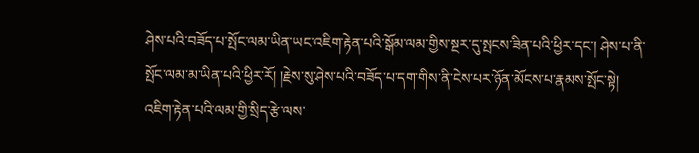ཤེས་པའི་བཟོད་པ་སྤོང་ལམ་ཡིན་ཡང་འཇིག་རྟེན་པའི་སྒོམ་ལམ་གྱིས་སྔར་དུ་སྤངས་ཟིན་པའི་ཕྱིར་དང་། ཤེས་པ་ནི་སྤོང་ལམ་མ་ཡིན་པའི་ཕྱིར་རོ། །རྗེས་སུ་ཤེས་པའི་བཟོད་པ་དག་གིས་ནི་ངེས་པར་ཉོན་མོངས་པ་རྣམས་སྤོང་སྟེ། འཇིག་རྟེན་པའི་ལམ་གྱི་སྲིད་རྩེ་ལས་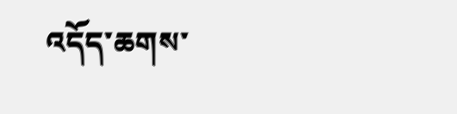འདོད་ཆགས་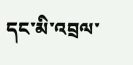དང་མི་འབྲལ་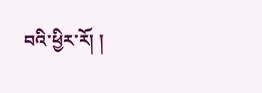བའི་ཕྱིར་རོ། །